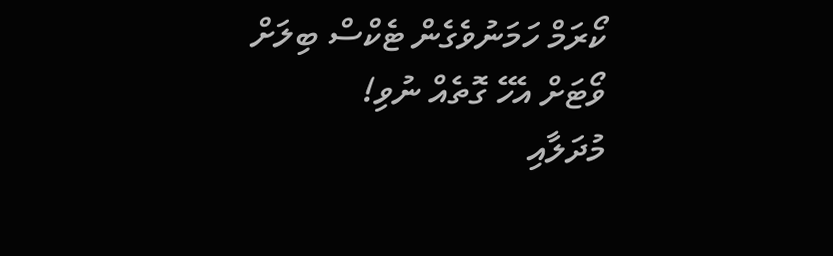ކޯރަމް ހަމަނުވެގެން ޓެކްސް ބިލަށް ވޯޓަށް އެހޭ ގޮތެއް ނުވި!
މުދަލާއި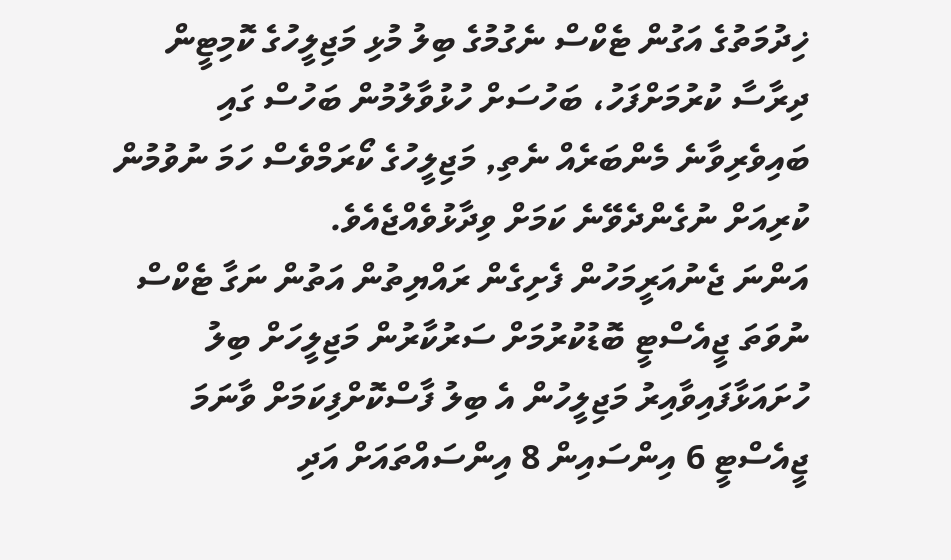ޚިދުމަތުގެ އަގުން ޓެކްސް ނެގުމުގެ ބިލު މުޅި މަޖިލީހުގެ ކޮމިޓީން ދިރާސާ ކުރުމަށްފަހު، ބަހުސަށް ހުޅުވާލުމުން ބަހުސް ގައި ބައިވެރިވާނެ މެންބަރެއް ނެތި, މަޖިލީހުގެ ކޯރަމްވެސް ހަމަ ނުވުމުން ކުރިއަށް ނުގެންދެވޭނެ ކަމަށް ވިދާޅުވެއްޖެއެވެ.
އަންނަ ޖެނުއަރީމަހުން ފެށިގެން ރައްޔިތުން އަތުން ނަގާ ޓެކްސް ނުވަތަ ޖީއެސްޓީ ބޮޑުކުރުމަށް ސަރުކާރުން މަޖިލީހަށް ބިލު ހުށައަޅާފައިވާއިރު މަޖިލީހުން އެ ބިލު ފާސްކޮށްފިކަމަށް ވާނަމަ ޖީއެސްޓީ 6 އިންސައިން 8 އިންސައްތައަށް އަދި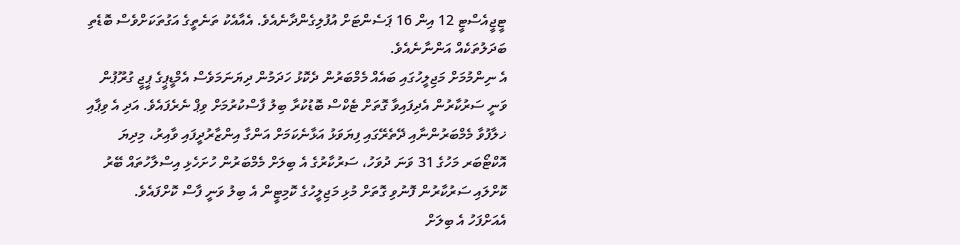ޓީޖީއެސްޓީ 12 އިން 16 ޕަސެންޓަށް އުފުލިގެންދާނެއެވެ. އެއާއެކު ތަނެތީގެ އަގުތަކަށްވެސް ބޮޑެތި ބަދަލުތަކެއް އަންނާނެއެވެ.
އެ ނިންމުމަށް މަޖިލީހުގައި ބައެއް މެމްބަރުން ދެކޮޅު ހަދަމުން ދިޔަނަމަވެސް އެމްޑީޕީގެ ޕީޖީ ގުރޫޕުން ވަނީ ސަރުކާރުން އެދިފައިވާ ގޮތަށް ޓެކްސް ބޮޑުކުރާ ބިލު ފާސްކުރުމަށް ވިޕް ނެރެފައެވެ. އަދި އެ ވިޕާއި ޚލާފުވާ މެމްބަރުންނާއި ދޭތެރޭގައި ފިޔަވަޅު އަޅާނެކަމަށް އަންގާ އިންޒާރުދީފައި ވާއިރު، މިދިޔަ އޮކްޓޯބަރ މަހުގެ 31 ވަނަ ދުވަހު، ސަރުކާރުގެ އެ ބިލަށް މެމްބަރުން ހުށަހެޅި އިސްލާހުތައް ބޭރު ކޮށްލައި ސަރުކާރުން ފޮނުވި ގޮތަށް މުޅި މަޖިލީހުގެ ކޮމިޓީން އެ ބިލު ވަނީ ފާސް ކޮށްފައެވެ.
އެއަށްފަހު އެ ބިލަށް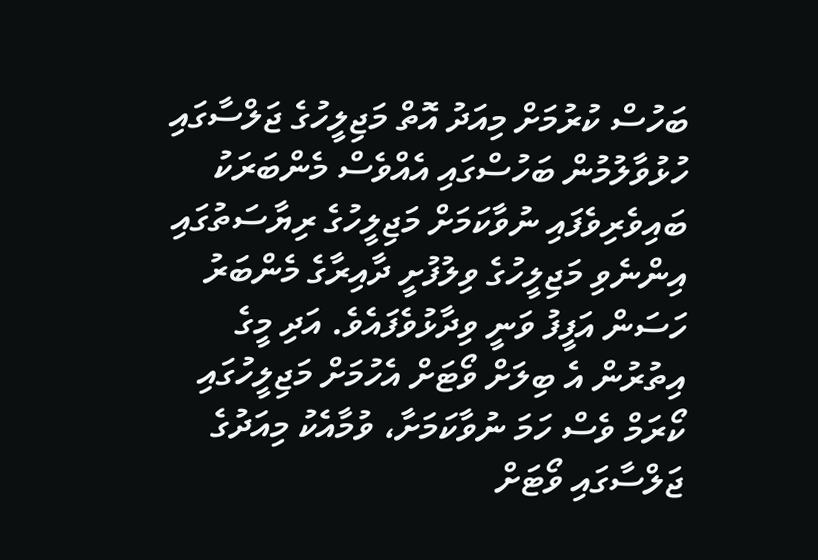ބަހުސް ކުރުމަށް މިއަދު އޮތް މަޖިލީހުގެ ޖަލްސާގައި ހުޅުވާލުމުން ބަހުސްގައި އެއްވެސް މެންބަރަކު ބައިވެރިވެފައި ނުވާކަމަށް މަޖިލީހުގެ ރިޔާސަތުގައި އިންނެވި މަޖިލީހުގެ ވިލުފުށީ ދާއިރާގެ މެންބަރު ހަސަން އަފީފު ވަނީ ވިދާޅުވެފައެވެ. އަދި މީގެ އިތުރުން އެ ބިލަށް ވޯޓަށް އެހުމަށް މަޖިލީހުގައި ކޯރަމް ވެސް ހަމަ ނުވާކަމަށާ، ވުމާއެކު މިއަދުގެ ޖަލްސާގައި ވޯޓަށް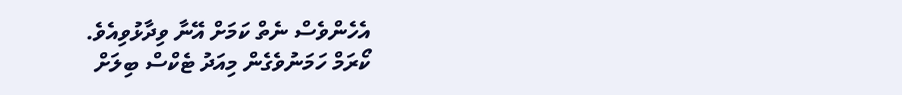އެހެންވެސް ނެތް ކަމަށް އޭނާ ވިދާޅުވިއެވެ.
ކޯރަމް ހަމަނުވެގެން މިއަދު ޓެކްސް ބިލަށް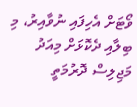ވޯޓަށް އެހިފައި ނުވާއިރު، މި ބިލާއި ދެކޮޅަށް މިއަދު މަޖިލިސް ދޮރުމަތީ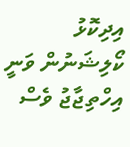އިދިކޮޅު ކޯލިޝަނުން ވަނީ އިހްތިޖާޖު ވެސް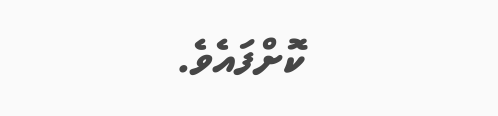ކޮށްފައެވެ.